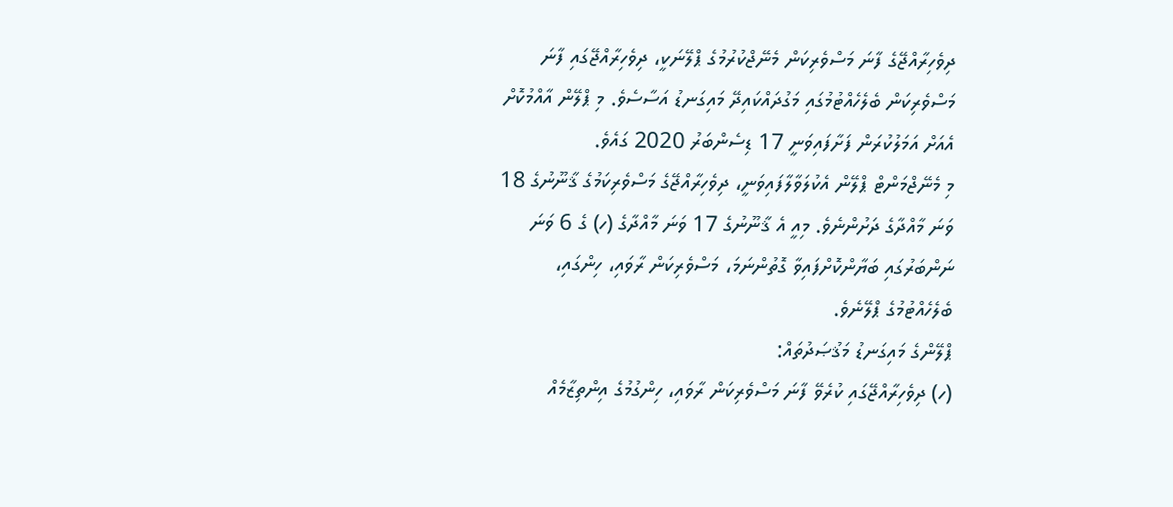ދިވެހިރާއްޖޭގެ ފާނަ މަސްވެރިކަން މެނޭޖްކުރުމުގެ ޕްލޭނަކީ، ދިވެހިރާއްޖޭގައި ފާނަ މަސްވެރިކަން ބެލެހެއްޓުމުގައި މަގުދައްކައިދޭ މައިގަނޑު އަސާސެވެ. މި ޕްލޭން އާއްމުކޮށް އެއަށް އަމަލުކުރަން ފަށާފައިވަނީ 17 ޑިސެންބަރު 2020 ގައެވެ.
މި މެނޭޖްމަންޓް ޕްލޭން އެކުލަވާލާފައިވަނީ، ދިވެހިރާއްޖޭގެ މަސްވެރިކަމުގެ ޤާނޫނުގެ 18 ވަނަ މާއްދާގެ ދަށުންނެވެ. މިއީ އެ ޤާނޫނުގެ 17 ވަނަ މާއްދާގެ (ހ) ގެ 6 ވަނަ ނަންބަރުގައި ބަޔާންކޮށްފައިވާ ގޮތުންނަމަ، މަސްވެރިކަން ރާވައި، ހިންގައި، ބެލެހެއްޓުމުގެ ޕްލޭނެވެ.
ޕްލޭންގެ މައިގަނޑު މަޤުޞަދުތައް:
(ހ) ދިވެހިރާއްޖޭގައި ކުރެވޭ ފާނަ މަސްވެރިކަން ރާވައި، ހިންގުމުގެ އިންތިޒާމެއް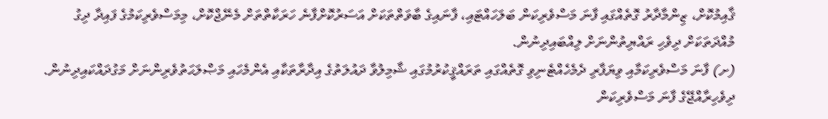ޤާއިމުކޮށް، ޒިންމާދާރު ގޮތެއްގައި ފާނަ މަސްވެރިކަން ބަލަހައްޓައި، ފާނައިގެ ބާވަތްތަކަށް އަސަރުކޮށްފާނެ ހަރަކާތްތަށް މެނޭޖްކޮށް، މިމަސްވެރިކަމުގެ ފައިދާ ދިގު މުއްދަތަކަށް ދިވެހި ރައްޔިތުންނަށް ލިއްބައިދިނުން.
(ށ) ފާނަ މަސްވެރިކަމާއި ވިޔަފާރި ދެމެހެއްޓެނިވި ގޮތެއްގައި ތަރައްޤީކުރުމުގައި ޝާމިލުވާ ދައުލަތުގެ އިދާރާތަކާއި އެންމެހައި މަޞްލަޙަތުވެރިންނަށް މަގުދައްކައިދިނުން.
ދިވެހިރާއްޖޭގެ ފާނަ މަސްވެރިކަން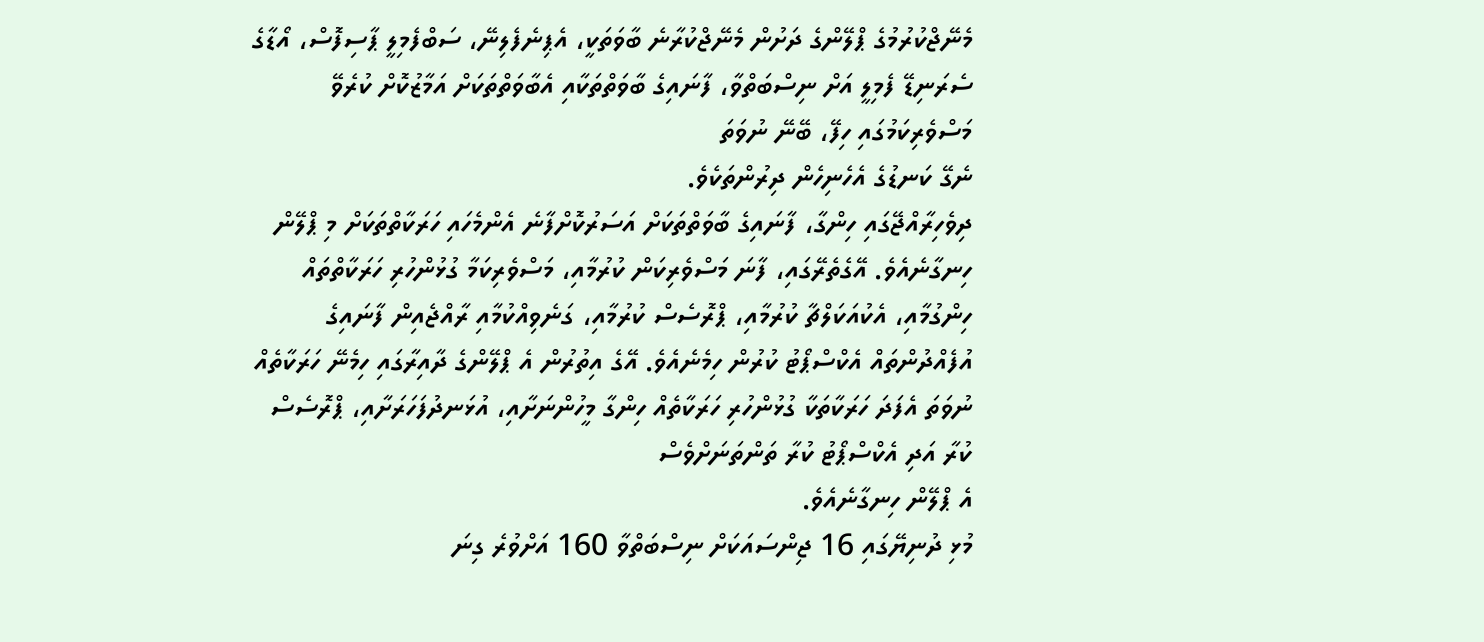މެނޭޖްކުރުމުގެ ޕްލޭންގެ ދަށުން މެނޭޖްކުރާނެ ބާވަތަކީ، އެޕިނެފެލިނޭ، ސަބްފެމިލީ ޕާސިފޮސް، އޯޑާގެ ސެރަނިޑޭ ފެމިލީ އަށް ނިސްބަތްވާ، ފާނައިގެ ބާވަތްތަކާއި އެބާވަތްތަކަށް އަމާޒުކޮށް ކުރެވޭ މަސްވެރިކަމުގައި ހިފޭ، ބޭނޭ ނުވަތަ
ނެގޭ ކަނޑުގެ އެހެނިހެން ދިރުންތަކެވެ.
ދިވެހިރާއްޖޭގައި ހިންގާ، ފާނައިގެ ބާވަތްތަކަށް އަސަރުކޮށްފާނެ އެންމެހައި ހަރަކާތްތަކަށް މި ޕްލޭން ހިނގާނެއެވެ. އޭގެތެރޭގައި، ފާނަ މަސްވެރިކަން ކުރުމާއި، މަސްވެރިކަމާ ގުޅުންހުރި ހަރަކާތްތައް ހިންގުމާއި، އެކުއަކަލްޗާ ކުރުމާއި، ޕްރޮސެސް ކުރުމާއި، ގަނެވިއްކުމާއި ރާއްޖެއިން ފާނައިގެ އުފެއްދުންތައް އެކްސްޕޯޓު ކުރުން ހިމެނެއެވެ. އޭގެ އިތުރުން އެ ޕްލޭންގެ ދާއިރާގައި ހިމެނޭ ހަރަކާތެއް ނުވަތަ އެފަދަ ހަރަކާތަކާ ގުޅުންހުރި ހަރަކާތެއް ހިންގާ މީހުންނަށާއި، އުޅަނދުފަހަރަށާއި، ޕްރޮސެސް ކުރާ އަދި އެކްސްޕޯޓު ކުރާ ތަންތަނަށްވެސް
އެ ޕްލޭން ހިނގާނެއެވެ.
މުޅި ދުނިޔޭގައި 16 ޖިންސައަކަށް ނިސްބަތްވާ 160 އަށްވުރެ ގިނަ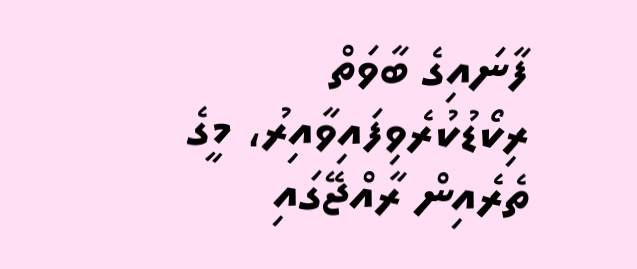ފާނައިގެ ބާވަތް ރިކޯޑުކުރެވިފައިވާއިރު، މީގެ ތެރެއިން ރާއްޖޭގައި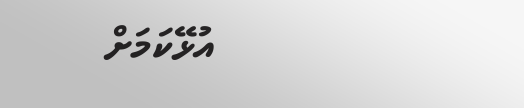އުޅޭކަމަށް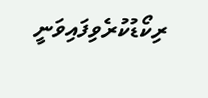ރިކޯޑުކުރެވިފައިވަނީ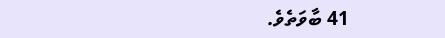41 ބާވަތެވެ.